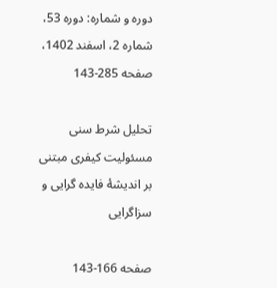دوره و شماره: دوره 53، شماره 2، اسفند 1402، صفحه 285-143

تحلیل شرط سنی مسئولیت کیفری مبتنی بر اندیشۀ فایده گرایی و سزاگرایی

صفحه 166-143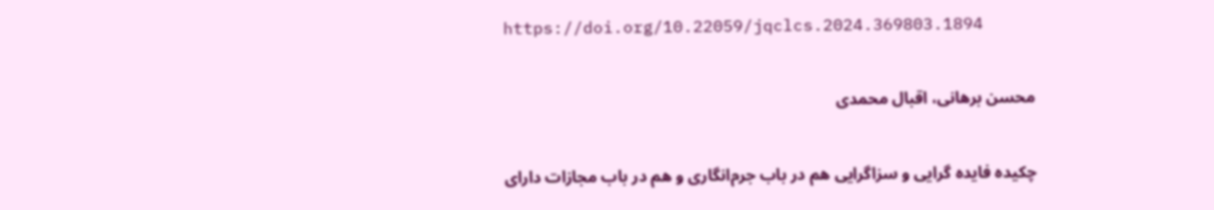https://doi.org/10.22059/jqclcs.2024.369803.1894

محسن برهانی، اقبال محمدی

چکیده فایده گرایی و سزاگرایی هم در باب جرم‌انگاری و هم در باب مجازات دارای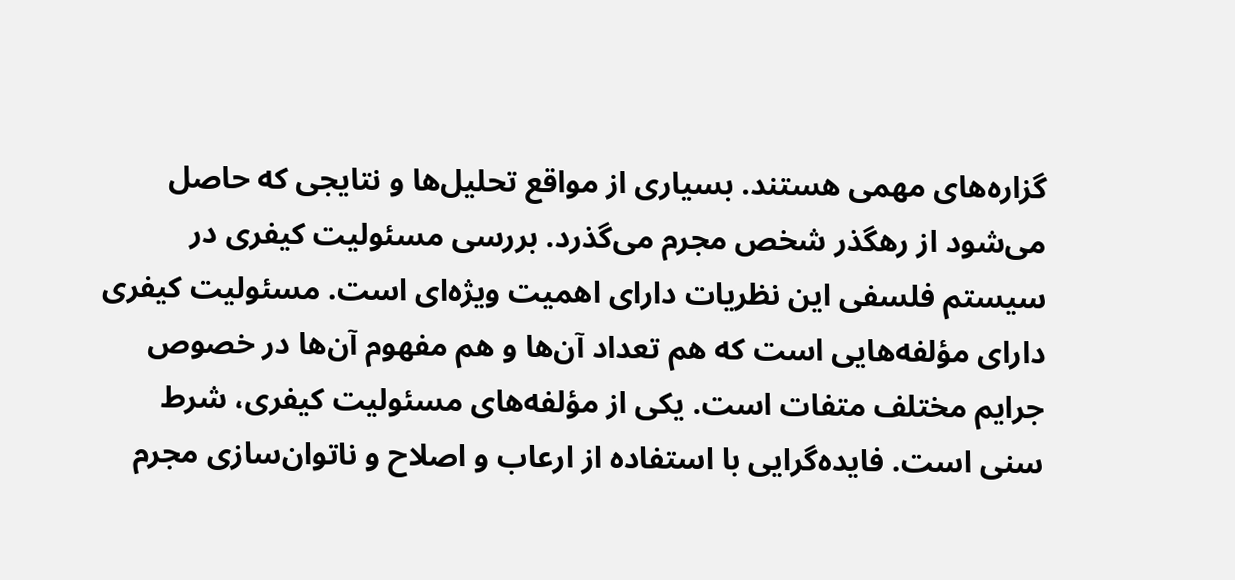گزاره‌های مهمی هستند. بسیاری از مواقع تحلیل‌ها و نتایجی که حاصل می‌شود از رهگذر شخص مجرم می‌گذرد. بررسی مسئولیت کیفری در سیستم فلسفی این نظریات دارای اهمیت ویژه‌ای است. مسئولیت کیفری دارای مؤلفه‌هایی است که هم تعداد آن‌ها و هم مفهوم آن‌ها در خصوص جرایم مختلف متفات است. یکی از مؤلفه‌های مسئولیت کیفری، شرط سنی است. فایده‌گرایی با استفاده از ارعاب و اصلاح و ناتوان‌سازی مجرم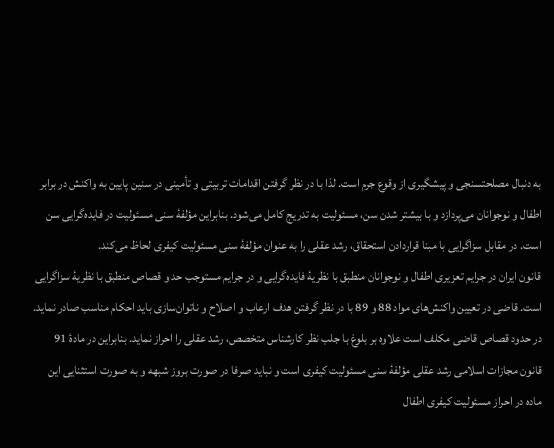به دنبال مصلحتسنجی و پیشگیری از وقوع جرم است. لذا با در نظر گرفتن اقدامات تربیتی و تأمینی در سنین پایین به واکنش در برابر اطفال و نوجوانان می‌پردازد و با بیشتر شدن سن، مسئولیت به تدریج کامل می‌شود. بنابراین مؤلفۀ سنی مسئولیت در فایده‌گرایی سن است. در مقابل سزاگرایی با مبنا قراردادن استحقاق، رشد عقلی را به عنوان مؤلفۀ سنی مسئولیت کیفری لحاظ می‌کند.
قانون ایران در جرایم تعزیری اطفال و نوجوانان منطبق با نظریۀ فایده‌گرایی و در جرایم مستوجب حد و قصاص منطبق با نظریۀ سزاگرایی است. قاضی در تعیین واکنش‌های مواد 88 و 89 با در نظر گرفتن هدف ارعاب و اصلاح و ناتوان‌سازی باید احکام مناسب صادر نماید. در حدود قصاص قاضی مکلف است علاوه بر بلوغ با جلب نظر کارشناس متخصص، رشد عقلی را احراز نماید. بنابراین در مادۀ 91 قانون مجازات اسلامی رشد عقلی مؤلفۀ سنی مسئولیت کیفری است و نباید صرفا در صورت بروز شبهه و به صورت استثنایی این ماده در احراز مسئولیت کیفری اطفال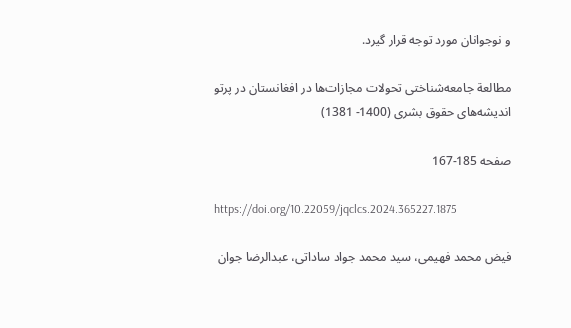و نوجوانان مورد توجه قرار گیرد.

مطالعة جامعه‌شناختی تحولات مجازات‌ها در افغانستان در پرتو اندیشه‌های حقوق بشری (1400- 1381)

صفحه 185-167

https://doi.org/10.22059/jqclcs.2024.365227.1875

فیض محمد فهیمی، سید محمد جواد ساداتی، عبدالرضا جوان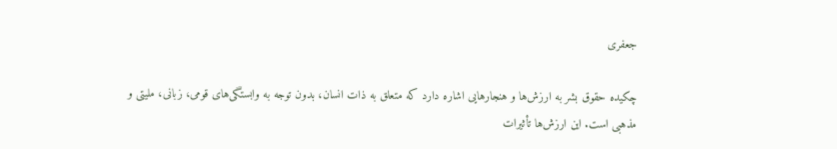جعفری

چکیده حقوق بشر به ارزش‌ها و هنجارهایی اشاره دارد که متعلق به ذات انسان، بدون توجه به وابستگی‌های قومی، زبانی، ملیتی و مذهبی است. این ارزش‌ها تأثیرات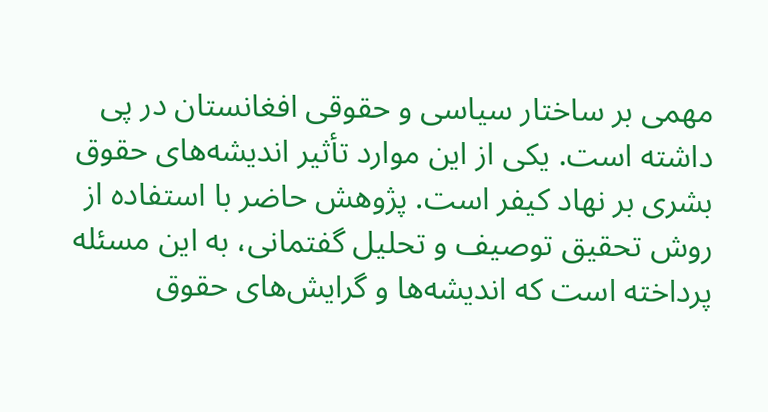مهمی بر ساختار سیاسی و حقوقی افغانستان در پی داشته است. یکی از این موارد تأثیر اندیشه‌های حقوق بشری بر نهاد کیفر است. پژوهش حاضر با استفاده از روش تحقیق توصیف و تحلیل گفتمانی، به این مسئله پرداخته است که اندیشه‌ها و گرایش‌های حقوق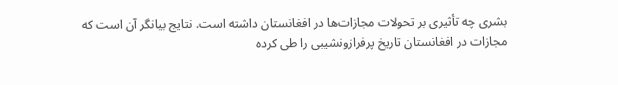بشری چه تأثیری بر تحولات مجازات‌ها در افغانستان داشته است. نتایج بیانگر آن است که مجازات در افغانستان تاریخ پرفرازونشیبی را طی کرده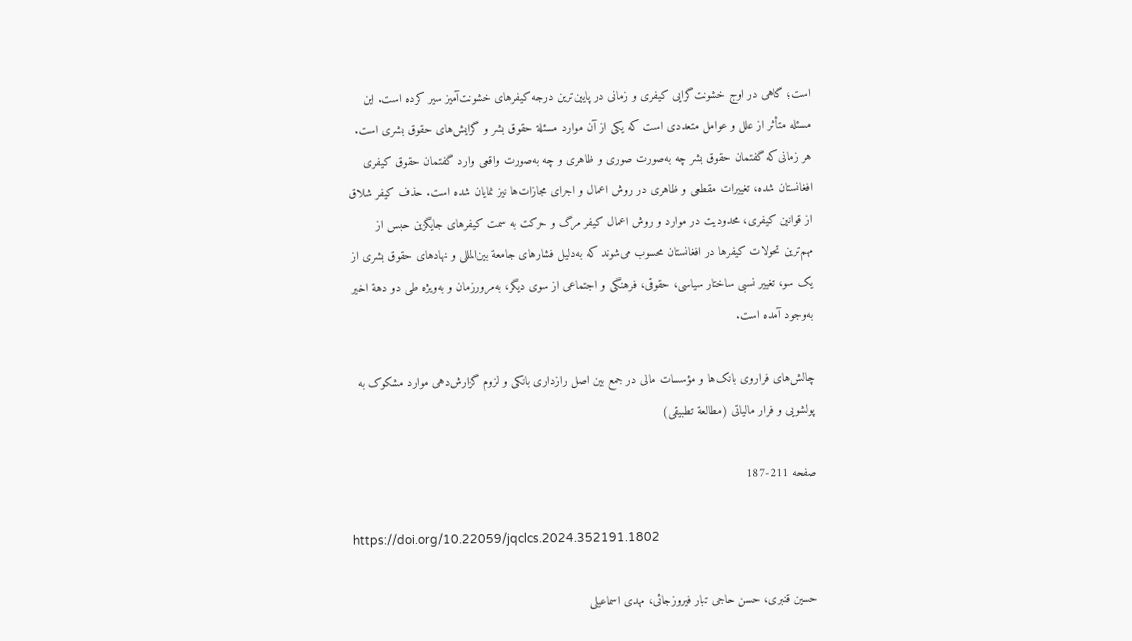است؛ گاهی در اوج خشونت‌گرایی کیفری و زمانی در پایین‌ترین درجه کیفرهای خشونت‌آمیز سیر کرده است. این مسئله متأثر از علل و عوامل متعددی است که یکی از آن موارد مسئلة حقوق بشر و گرایش‌های حقوق بشری است. هر زمانی‌که گفتمان حقوق بشر چه به‌صورت صوری و ظاهری و چه به‌صورت واقعی وارد گفتمان حقوق کیفری افغانستان شده، تغییرات مقطعی و ظاهری در روش اعمال و اجرای مجازات‌ها نیز نمایان شده است. حذف کیفر شلاق از قوانین کیفری، محدودیت در موارد و روش اعمال کیفر مرگ و حرکت به سمت کیفرهای جایگزین حبس از مهم‌ترین تحولات کیفرها در افغانستان محسوب می‌شوند که به‌دلیل فشارهای جامعة بین‌المللی و نهادهای حقوق بشری از یک ‌سو، تغییر نسبی ساختار سیاسی، حقوقی، فرهنگی و اجتماعی از سوی دیگر، به‌مرورزمان و به‌ویژه طی دو دهة اخیر به‌وجود آمده است.

چالش‌های فراروی بانک‌ها و مؤسسات مالی در جمع بین اصل رازداری بانکی و لزوم گزارش‌دهی موارد مشکوک به پولشویی و فرار مالیاتی (مطالعة تطبیقی)

صفحه 211-187

https://doi.org/10.22059/jqclcs.2024.352191.1802

حسین قنبری، حسن حاجی تبار فیروزجائی، مهدی اسماعیلی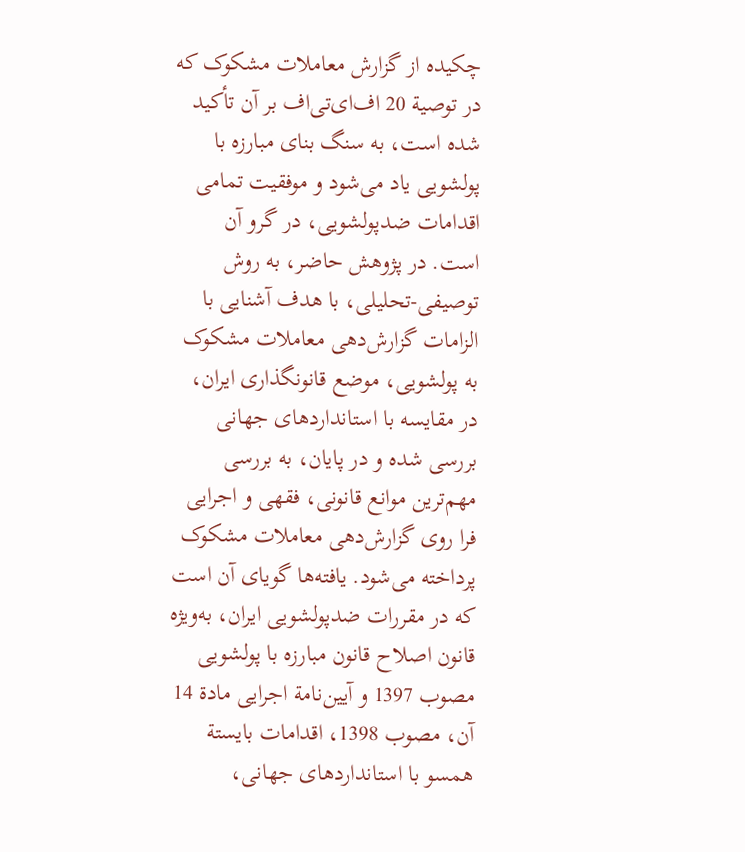چکیده از گزارش معاملات مشکوک که در توصیة 20 اف‌ای‌تی‌اف بر آن تأکید شده است، به سنگ بنای مبارزه با پولشویی یاد می‌شود و موفقیت تمامی اقدامات ضد‌پولشویی، در گرو آن است. در پژوهش حاضر، به روش توصیفی-تحلیلی، با هدف آشنایی با الزامات گزارش‌دهی معاملات مشکوک به پولشویی، موضع قانونگذاری ایران، در مقایسه با استانداردهای جهانی بررسی شده و در پایان، به بررسی مهم‌ترین موانع قانونی، فقهی و اجرایی فرا روی گزارش‌دهی معاملات مشکوک پرداخته می‌شود. یافته‌ها گویای آن است که در مقررات ضد‌پولشویی ایران، به‌ویژه قانون اصلاح قانون مبارزه با پولشویی مصوب 1397 و آیین‌نامة اجرایی مادة 14 آن، مصوب 1398، اقدامات بایستة همسو با استانداردهای جهانی،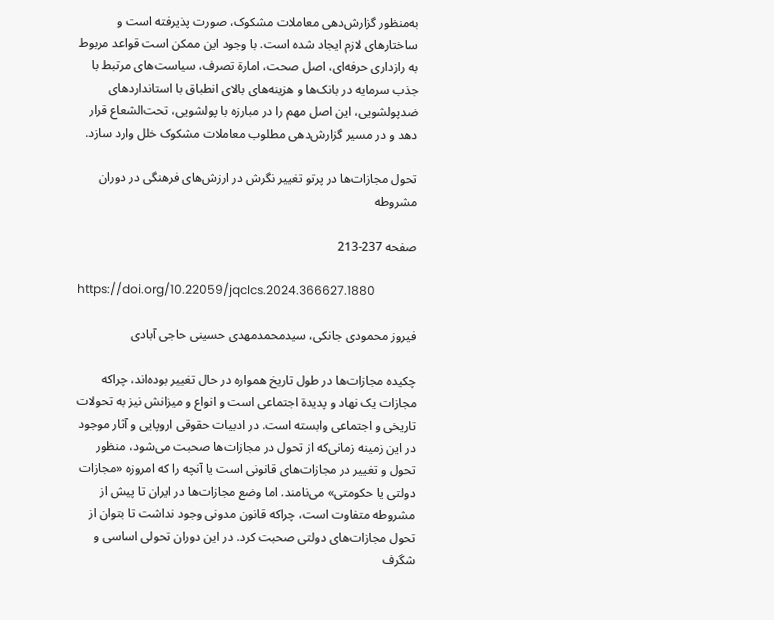به‌منظور گزارش‌دهی معاملات مشکوک، صورت پذیرفته است و ساختارهای لازم ایجاد شده است. با وجود این ممکن است قواعد مربوط به رازداری حرفه‌ای، اصل صحت، امارة تصرف، سیاست‌های مرتبط با جذب سرمایه در بانک‌ها و هزینه‌‌های بالای انطباق با استانداردهای ضدپولشویی، این اصل مهم را در مبارزه با پولشویی، تحت‌الشعاع قرار دهد و در مسیر گزارش‌دهی مطلوب معاملات مشکوک خلل وارد سازد.

تحول مجازات‌ها در پرتو تغییر نگرش در ارزش‌های فرهنگی در دوران مشروطه

صفحه 237-213

https://doi.org/10.22059/jqclcs.2024.366627.1880

فیروز محمودی جانکی، سیدمحمدمهدی حسینی حاجی آبادی

چکیده مجازات‌ها در طول تاریخ همواره در حال تغییر بوده‌اند، چراکه مجازات یک نهاد و پدیدة اجتماعی است و انواع و میزانش نیز به تحولات تاریخی و اجتماعی وابسته است. در ادبیات حقوقی اروپایی و آثار موجود در این زمینه زمانی‌که از تحول در مجازات‌ها صحبت می‌شود، منظور تحول و تغییر در مجازات‌‌های قانونی است یا آنچه را که امروزه «مجازات دولتی یا حکومتی» می‌نامند. اما وضع مجازات‌ها در ایران تا پیش از مشروطه متفاوت است، چراکه قانون مدونی وجود نداشت تا بتوان از تحول مجازات‌های دولتی صحبت کرد. در این دوران تحولی اساسی و شگرف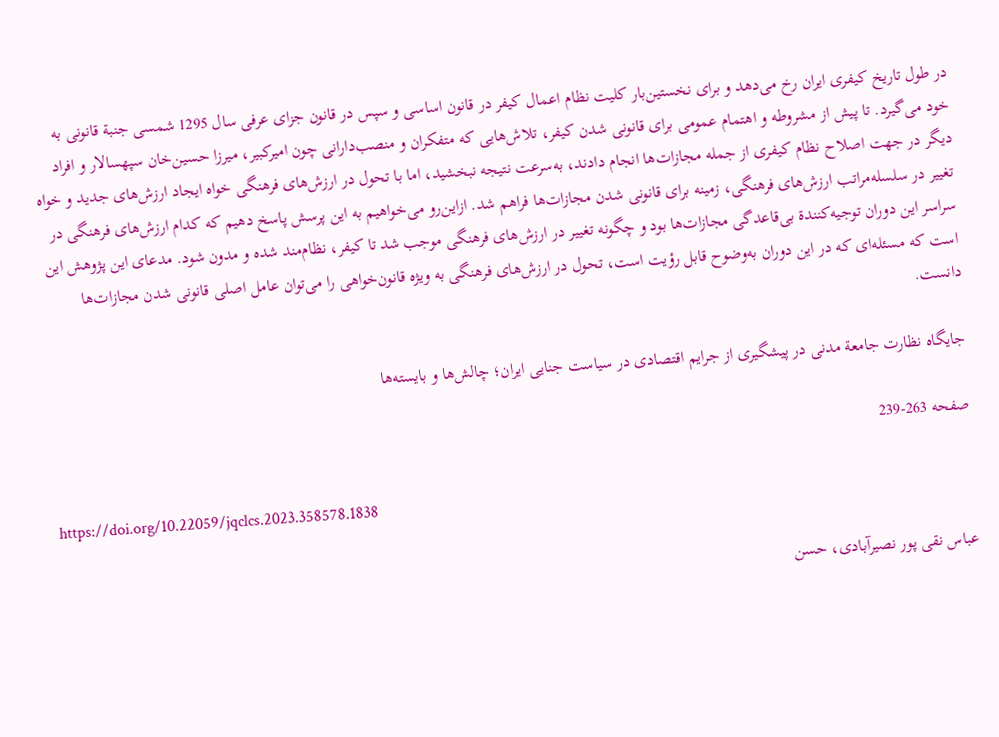در طول تاریخ کیفری ایران رخ می‌دهد و برای نخستین‌‌بار کلیت نظام اعمال کیفر در قانون اساسی و سپس در قانون جزای عرفی سال 1295 شمسی جنبة قانونی به خود می‌گیرد. تا پیش از مشروطه و اهتمام عمومی برای قانونی شدن کیفر، تلاش‌هایی که متفکران و منصب‌دارانی چون امیرکبیر، میرزا حسین‌خان سپهسالار و افراد دیگر در جهت اصلاح نظام کیفری از جمله مجازات‌ها انجام دادند، به‌سرعت نتیجه نبخشید، اما با تحول در ارزش‌های فرهنگی خواه ایجاد ارزش‌های جدید و خواه تغییر در سلسله‌مراتب ارزش‌های فرهنگی، زمینه برای قانونی شدن مجازات‌ها فراهم شد. ازاین‌رو می‌خواهیم به این پرسش پاسخ دهیم که کدام ارزش‌های فرهنگی در سراسر این دوران توجیه‌کنندة بی‌قاعدگی مجازات‌ها بود و چگونه تغییر در ارزش‌های فرهنگی موجب شد تا کیفر، نظام‌مند شده و مدون شود. مدعای این پژوهش این است که مسئله‌ای که در این دوران به‌وضوح قابل رؤیت است، تحول در ارزش‌های فرهنگی به ویژه قانون‌خواهی را می‌توان عامل اصلی قانونی شدن مجازات‌ها دانست.

جایگاه نظارت جامعة مدنی در پیشگیری از جرایم اقتصادی در سیاست جنایی ایران؛ چالش‌ها و بایسته‌ها

صفحه 263-239

https://doi.org/10.22059/jqclcs.2023.358578.1838

عباس نقی پور نصیرآبادی، حسن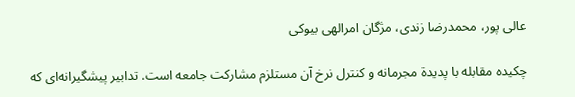عالی پور، محمدرضا زندی، مژگان امرالهی بیوکی

چکیده مقابله با پدیدة مجرمانه و کنترل نرخ آن مستلزم مشارکت جامعه است. تدابیر پیشگیرانه‌ای که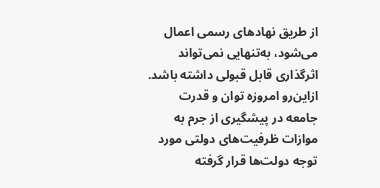از طریق نهادهای رسمی اعمال می‌شود، به‌تنهایی نمی‌تواند اثرگذاری قابل قبولی داشته باشد. ازاین‌رو امروزه توان و قدرت جامعه در پیشگیری از جرم به موازات ظرفیت‌های دولتی مورد توجه دولت‌ها قرار گرفته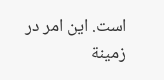است. این امر در زمینة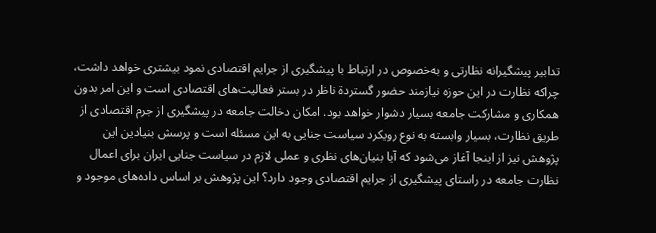تدابیر پیشگیرانه نظارتی و به‌خصوص در ارتباط با پیشگیری از جرایم اقتصادی نمود بیشتری خواهد داشت، چراکه نظارت در این حوزه نیازمند حضور گستردة ناظر در بستر فعالیت‌های اقتصادی است و این امر بدون همکاری و مشارکت جامعه بسیار دشوار خواهد بود. امکان دخالت جامعه در پیشگیری از جرم اقتصادی از طریق نظارت، بسیار وابسته به نوع رویکرد سیاست جنایی به این مسئله است و پرسش بنیادین این پژوهش نیز از اینجا آغاز می‌شود که آیا بنیان‌های نظری و عملی لازم در سیاست جنایی ایران برای اعمال نظارت جامعه در راستای پیشگیری از جرایم اقتصادی وجود دارد؟ این پژوهش بر اساس داده‌های موجود و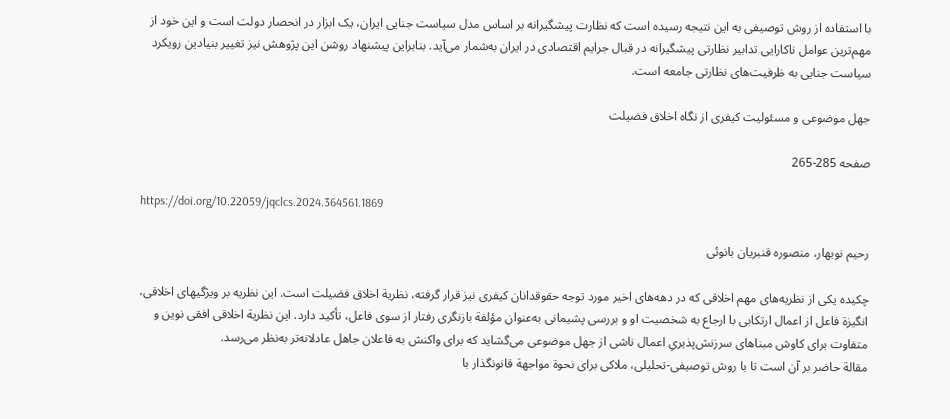با استفاده از روش توصیفی به این نتیجه رسیده است که نظارت پیشگیرانه بر اساس مدل سیاست جنایی ایران، یک ابزار در انحصار دولت است و این خود از مهم‌ترین عوامل ناکارایی تدابیر نظارتی پیشگیرانه در قبال جرایم اقتصادی در ایران به‌شمار می‌آید. بنابراین پیشنهاد روشن این پژوهش نیز تغییر بنیادین رویکرد سیاست جنایی به ظرفیت‌های نظارتی جامعه است.

جهل موضوعی و مسئولیت کیفری از نگاه اخلاق فضیلت

صفحه 285-265

https://doi.org/10.22059/jqclcs.2024.364561.1869

رحیم نوبهار، منصوره قنبریان بانوئی

چکیده یکی از نظریه‌های مهم اخلاقی که در دهه‌های اخیر مورد توجه حقوقدانان کیفری نیز قرار گرفته، نظریة اخلاق فضیلت است. این نظریه بر ویژگیهای اخلاقی، انگیزة فاعل از اعمال ارتکابی با ارجاع به شخصیت او و بررسی پشیمانی به‌عنوان مؤلفة بازنگری رفتار از سوی فاعل، تأکید دارد. این نظریة اخلاقی افقی نوین و متفاوت برای کاوش مبناهای سرزنش‌پذیریِ اعمال ناشی از جهل موضوعی می‌گشاید که برای واکنش به فاعلان جاهل عادلانه‌تر به‌نظر می‌رسد.
مقالة حاضر بر آن است تا با روش توصیفی-تحلیلی، ملاکی برای نحوة مواجهة قانونگذار با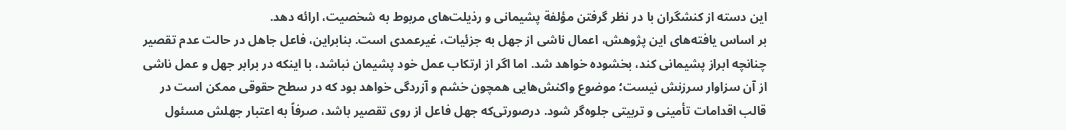این دسته از کنشگران با در نظر گرفتن مؤلفة پشیمانی و رذیلت‌های مربوط به شخصیت، ارائه دهد.
بر اساس یافته‌های این پژوهش، اعمال ناشی از جهل به جزئیات، غیرعمدی است. بنابراین، فاعل جاهل در حالت عدم تقصیر چنانچه ابراز پشیمانی کند، بخشوده خواهد شد. اما اگر از ارتکاب عمل خود پشیمان نباشد، با اینکه در برابر جهل و عمل ناشی از آن سزاوار سرزنش نیست؛ موضوع واکنش‌هایی همچون خشم و آزردگی خواهد بود که در سطح حقوقی ممکن است در قالب اقدامات تأمینی و تربیتی جلوه‌گر شود. درصورتی‌که جهل فاعل از روی تقصیر باشد، صرفاً به اعتبار جهلش مسئول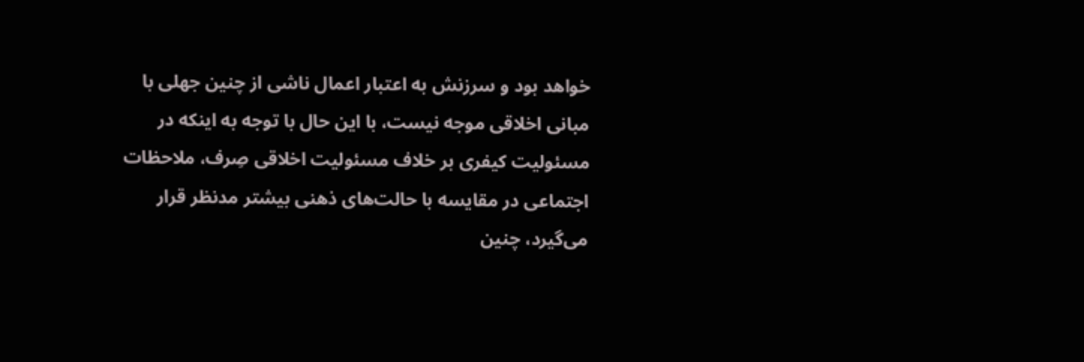خواهد بود و سرزنش به اعتبار اعمال ناشی از چنین جهلی با مبانی اخلاقی موجه نیست، با این حال با توجه به اینکه در مسئولیت کیفری بر خلاف مسئولیت اخلاقی صِرف، ملاحظات اجتماعی در مقایسه با حالت‌های ذهنی بیشتر مدنظر قرار می‌گیرد، چنین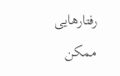رفتارهایی ممکن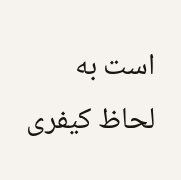است به لحاظ کیفری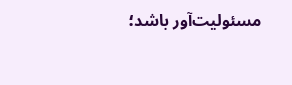مسئولیت‌آور باشد؛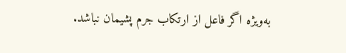به‌ویژه اگر فاعل از ارتکاب جرم پشیمان نباشد.